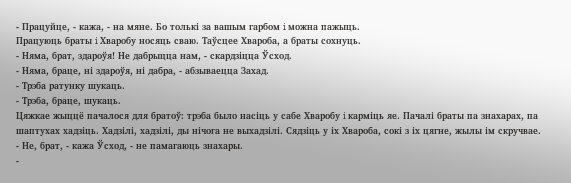- Працуйце, - кажа, - на мяне. Бо толькi за вашым гарбом i можна пажыць.
Працуюць браты i Хваробу носяць сваю. Таўсцее Хвароба, а браты сохнуць.
- Няма, брат, здароўя! Не дабрыцца нам, - скардзiцца Ўсход.
- Няма, браце, нi здароўя, нi дабра, - абзываецца Захад.
- Трэба ратунку шукаць.
- Трэба, браце, шукаць.
Цяжкае жыццё пачалося для братоў: трэба было насiць у сабе Хваробу i кармiць яе. Пачалi браты па знахарах, па шаптухах хадзiць. Хадзiлi, хадзiлi, ды нiчога не выхадзiлi. Сядзiць у iх Хвароба, сокi з iх цягне, жылы iм скручвае.
- Не, брат, - кажа Ўсход, - не памагаюць знахары.
-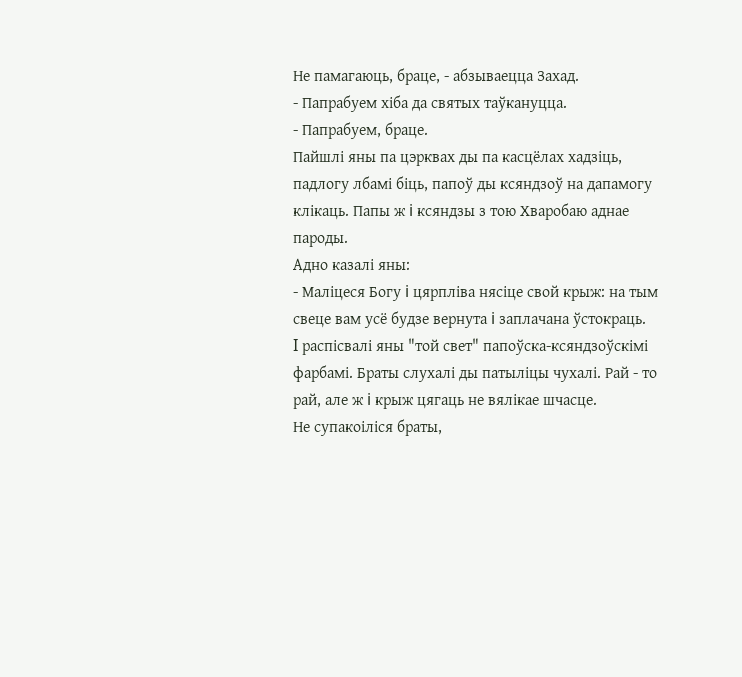Не памагаюць, браце, - абзываецца Захад.
- Папрабуем хiба да святых таўкануцца.
- Папрабуем, браце.
Пайшлi яны па цэрквах ды па касцёлах хадзiць, падлогу лбамi бiць, папоў ды ксяндзоў на дапамогу клiкаць. Папы ж i ксяндзы з тою Хваробаю аднае пароды.
Адно казалi яны:
- Малiцеся Богу i цярплiва нясiце свой крыж: на тым свеце вам усё будзе вернута i заплачана ўстокраць.
I распiсвалi яны "той свет" папоўска-ксяндзоўскiмi фарбамi. Браты слухалi ды патылiцы чухалi. Рай - то рай, але ж i крыж цягаць не вялiкае шчасце.
Не супакоiлiся браты,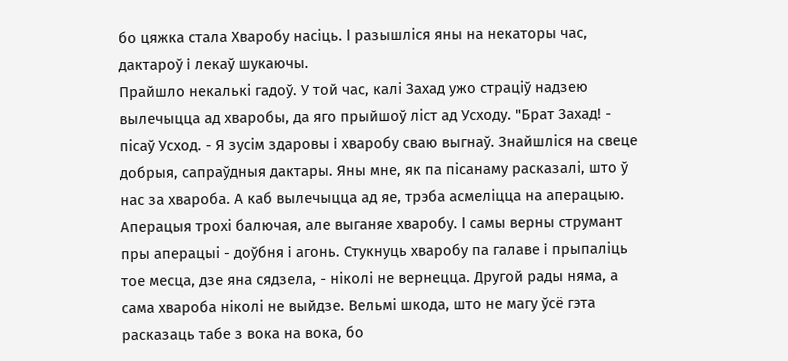бо цяжка стала Хваробу насiць. I разышлiся яны на некаторы час, дактароў i лекаў шукаючы.
Прайшло некалькi гадоў. У той час, калi Захад ужо страцiў надзею вылечыцца ад хваробы, да яго прыйшоў лiст ад Усходу. "Брат Захад! - пiсаў Усход. - Я зусiм здаровы i хваробу сваю выгнаў. Знайшлiся на свеце добрыя, сапраўдныя дактары. Яны мне, як па пiсанаму расказалi, што ў нас за хвароба. А каб вылечыцца ад яе, трэба асмелiцца на аперацыю. Аперацыя трохi балючая, але выганяе хваробу. I самы верны струмант пры аперацыi - доўбня i агонь. Стукнуць хваробу па галаве i прыпалiць тое месца, дзе яна сядзела, - нiколi не вернецца. Другой рады няма, а сама хвароба нiколi не выйдзе. Вельмi шкода, што не магу ўсё гэта расказаць табе з вока на вока, бо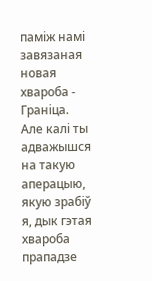памiж намi завязаная новая хвароба - Гранiца. Але калi ты адважышся на такую аперацыю, якую зрабiў я, дык гэтая хвароба прападзе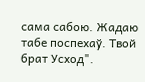сама сабою. Жадаю табе поспехаў. Твой брат Усход".